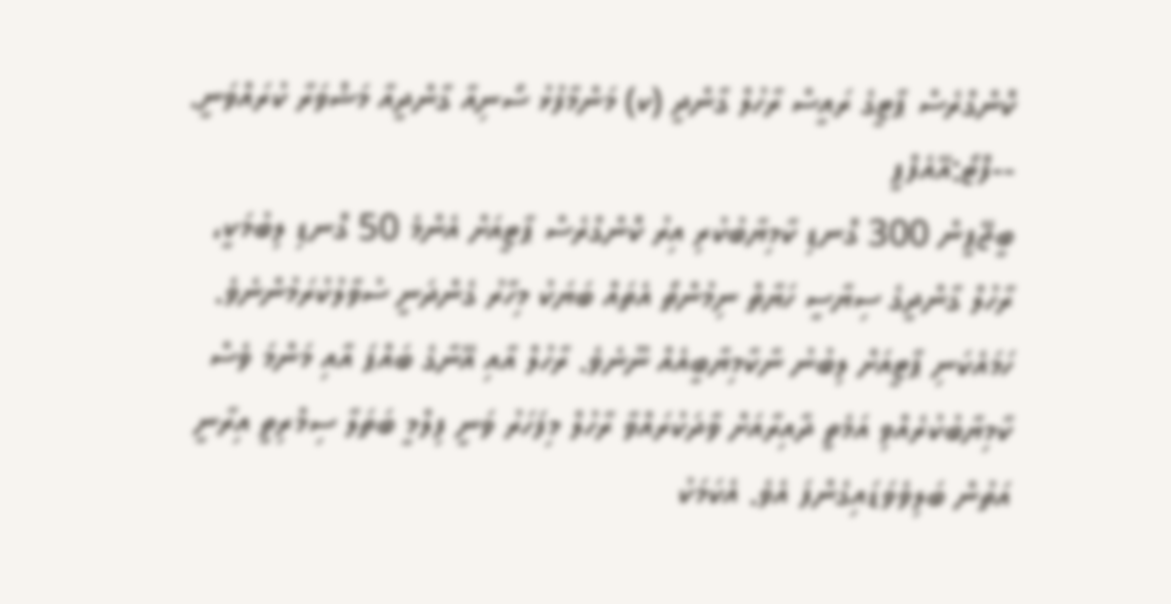ކޮންގްރެސް ޕާޓީގެ ރައީސް ރާހުލް ގާންދީ (ކ) މަންމާފުޅު ސޯނިއާ ގާންދީއާ މަޝްވަރާ ކުރައްވަނީ. --ފޮޓޯ:އޭއެފްޕީ
ބީޖޭޕީން 300 ގޮނޑި ކާމިޔާބުކުރި އިރު ކޮންގްރެސް ޕާޓީއަށް އެންމެ 50 ގޮނޑި ލިބުމަކީ، ރާހުލް ގާންދީގެ ސިޔާސީ ހަޔާތް ނިމުންތޯ އެތައް ބަޔަކު މިހާރު ގެންދަނީ ސުވާލުކުރަމުންނެވެ.
ހަމައެކަނި ޕާޓީއަށް ލިބުނު ނާކާމިޔާބީއެއް ނޫނެވެ. ރާހުލް އާއި އޭނާގެ ބައްޕަ އާއި މަންމަ ވެސް ކާމިޔާބުކުރެއްވި އަމެތީ ދާއިރާއަށް ވާދަކުރައްވާ ރާހުލް މިފަހަރު ވަނީ ފިލްމީ ބަތަލާ ސިމްރިތީ އިރާނީ އަތުން ބަލިވެވަޑައިގެންފަ އެވެ. އެކަމަކު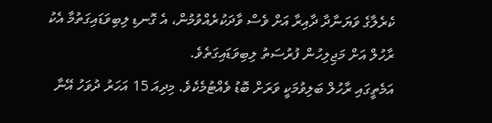ކެރެލާގެ ވަޔަނާދާ ދާއިރާ އަށް ވެސް ވާދަކުރެއްވުމުން، އެ ގޮނޑި ލިބިވަޑައިގަތުމާ އެކު ރާހުލް އަށް މަޖިލިހުން ފުރުސަތު ލިބިވަޑައިގަތެވެ.
އަމެތީގައި ރާހުލް ބަލިވުމަކީ ވަރަށް ބޮޑު ވެއްޓުމެކެވެ. މިދިއަ 15 އަހަރު ދުވަހު އޭނާ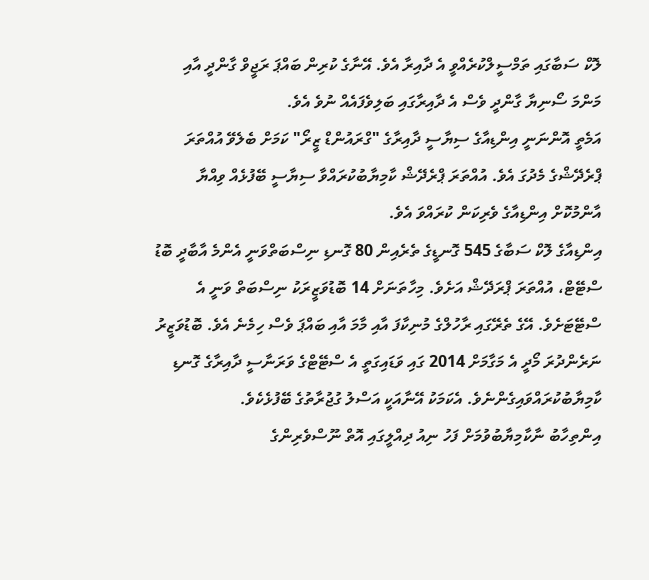ލޮކް ސަބާގައި ތަމްސީލްކުރެއްވީ އެ ދާއިރާ އެވެ. އޭނާގެ ކުރިން ބައްޕަ ރަޖީވް ގާންދީ އާއި މަންމަ ސޯނިޔާ ގާންދީ ވެސް އެ ދާއިރާގައި ބަލިވެފައެއް ނުވެ އެވެ.
އަމެތީ އޮންނަނީ އިންޑިއާގެ ސިޔާސީ ދާއިރާގެ "ގްރައުންޑް ޒީރޯ" ކަމަށް ބެލެވޭ އުއްތަރަ ޕްރެދޭޝްގެ މެދުގަ އެވެ. އުއްތަރަ ޕްރެދޭޝް ކާމިޔާބުކުރައްވާ ސިޔާސީ ބޭފުޅެއް ވިއްޔާ އާންމުކޮށް އިންޑިއާގެ ވެރިކަން ކުރައްވަ އެވެ.
އިންޑިއާގެ ލޮކް ސަބާގެ 545 ގޮނޑީގެ ތެރެއިން 80 ގޮނޑި ނިސްބަތްވަނީ އެންމެ އާބާދީ ބޮޑު ސްޓޭޓް، އުއްތަރަ ޕްރަދޭޝް އަށެވެ. މިހާތަނަށް 14 ބޮޑުވަޒީރަކު ނިސްބަތް ވަނީ އެ ސްޓޭޓަށެވެ. އޭގެ ތެރޭގައި ރާހުލްގެ މުނިކާފަ އާއި މާމަ އާއި ބައްޕަ ވެސް ހިމެނެ އެވެ. ބޮޑުވަޒީރު ނަރެންދުރަ މޯދީ އެ މަގާމަށް 2014 ގައި ވަޑައިގަތީ އެ ސްޓޭޓްގެ ވަރަނާސީ ދާއިރާގެ ގޮނޑި ކާމިޔާބުކުރައްވައިގެންނެވެ. އެކަމަކު އޭނާއަކީ އަސްލު ގުޖުރާތުގެ ބޭފުޅެކެވެ.
އިންތިހާބު ނާކާމިޔާބުވުމަށް ފަހު ނިއު ދިއްލީގައި އޮތް ނޫސްވެރިންގެ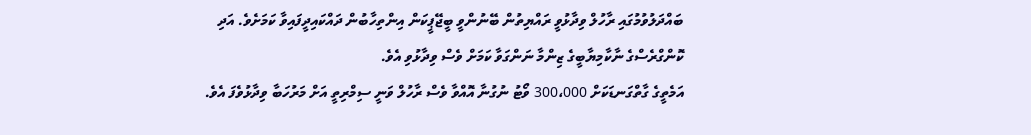ބައްދަލުވުމުގައި ރާހުލް ވިދާޅުވީ ރައްޔިތުން ބޭނުންވީ ބީޖޭޕީކަން އިންތިހާބުން ދައްކައިދީފައިވާ ކަމަށެވެ. އަދި ކޮންގްރެސްގެ ނާކާމިޔާބީގެ ޒިންމާ ނަންގަވާ ކަމަށް ވެސް ވިދާޅުވި އެވެ.
އަމެތީގެ ގާތްގަނޑަކަށް 300،000 ވޯޓު ނުގުނާ އޮއްވާ ވެސް ރާހުލް ވަނީ ސިމްރިތީ އަށް މަރުހަބާ ވިދާޅުވެފަ އެވެ.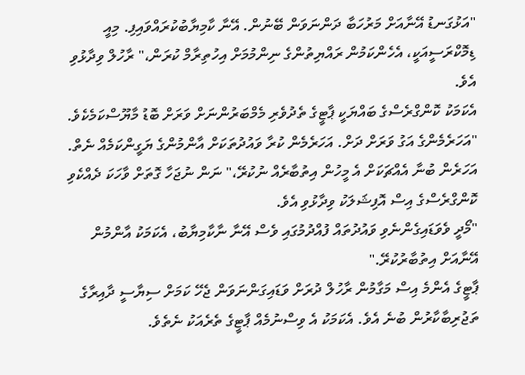"އަޅުގަނޑު އޭނާއަށް މަރުހަބާ ދަންނަވަން ބޭނުން. އޭނާ ކާމިޔާބުކުރައްވައިފި. މިއީ ޑިމޮކްރަސީއަކީ، އެހެންކަމުން ރައްޔިތުންގެ ނިންމުމަށް އިހުތިރާމް ކުރަން،" ރާހުލް ވިދާޅުވި އެވެ.
އެކަމަކު ކޮންގްރެސްގެ ބައްޔަކީ ޕާޓީގެ ތެދުވެރި މެމްބަރުންނަށް ވަރަށް ބޮޑު މާޔޫސްކަމެކެވެ.
"އަހަރެމެންގެ އަގު ވަރަށް ދަށް. އަހަރެމެން ކުރާ ވައުދުތަކަށް އާންމުންގެ ޔަގީންކަމެއް ނެތް. އަހަރެން ބުނާ އެއްޗަކަށް އެ މީހުން އިތުބާރެއް ނުކުރޭ،" ނަން ނުޖަހާ ގޮތަށް ވާހަކަ ދެއްކެވި ކޮންގްރެސްގެ އިސް އޮފިޝަލަކު ވިދާޅުވި އެވެ.
"މޯދީ ވެވަޑައިގެންނެވި ވައުދުތައް ފުއްދުމުގައި ވެސް އޭނާ ނާކާމިޔާބު، އެކަމަކު އާންމުން އޭނާއަށް އިތުބާރުކުރޭ."
ޕާޓީގެ އެންމެ އިސް މަގާމުން ރާހުލް ދުރަށް ވަޑައިގަންނަވަން ޖެހޭ ކަމަށް ސިޔާސީ ދާއިރާގެ ތަޖުރިބާކާރުން ބުނެ އެވެ. އެކަމަކު އެ ވިސްނުމެއް ޕާޓީގެ ތެރެއަކު ނެތެވެ.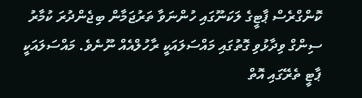ކޮންގްރެސް ޕާޓީގެ ލަކަނޫގައި ހުންނަވާ ތަރުޖަމާން ބިޖެންދުރަ ކުމާރު ސިންގް ވިދާޅުވި ގޮތުގައި މައްސަލައަކީ ރާހުލްއެއް ނޫނެވެ. މައްސަލައަކީ ޕާޓީ ތެރޭގައި އޮތް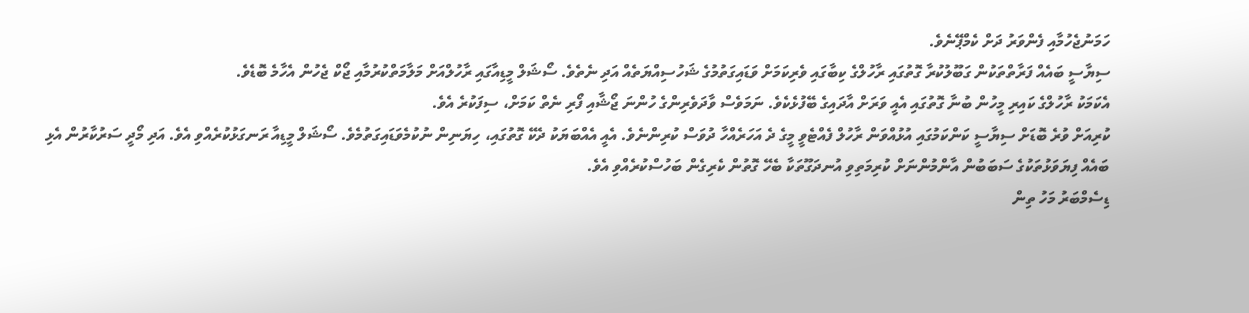ހަމަނުޖެހުމާއި ފެންވަރު ދަށް ކެމްޕޭނެވެ.
ސިޔާސީ ބައެއް ފަރާތްތަކުން ގަބޫލުކުރާ ގޮތުގައި ރާހުލްގެ ކިބާގައި ވެރިކަމަށް ވަޑައިގަތުމުގެ ޝަހުސިއްޔަތެއް އަދި ނެތެވެ. ސޯޝަލް މީޑިއާގައި ރާހުލްއަށް މަލާމަތްކުރުމާއި ޖޯކް ޖެހުން އެހާމެ ބޮޑެވެ.
އެކަމަކު ރާހުލްގެ ކައިރި މީހުން ބުނާ ގޮތުގައި އެއީ ވަރަށް އާދައިގެ ބޭފުޅެކެވެ. ނަމަވެސް ވާދަވެރިންގެ ހުންނަ ޖޯޝާއި ފޯރި ނެތް ކަމަށް، ސިފަކުރެ އެވެ.
ކުރިއަށް ވުރެ ބޮޑަށް ސިޔާސީ ކަންކަމުގައި އުޅުއްވަން ރާހުލް ފެއްޓެވީ މީގެ ދެ އަހަރެއްހާ ދުވަސް ކުރިންނެވެ. އެއީ އެއްބަޔަކު ދެކޭ ގޮތުގައި، ހިޔަނިން ނުކުމެވަޑައިގަތުމެވެ. ސޯޝަލް މީޑިއާ ރަނގަޅުކުރެއްވި އެވެ. އަދި މޯދީ ސަރުކާރުން އެޅި ބައެއް ފިޔަވަޅުތަކުގެ ސަބަބުން އާންމުންނަށް ކުރިމަތިވި އުނދަގޫތަކާ ބެހޭ ގޮތުން ކެރިގެން ބަހުސްކުރެއްވި އެވެ.
ޑިސެމްބަރު މަހު ތިން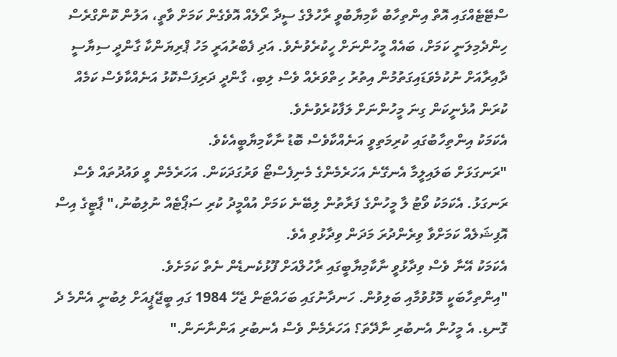ސްޓޭޓެއްގައި އޮތް އިންތިހާބު ކާމިޔާބުވީ ރާހުލްގެ ސީދާ ރޯލެއް އޮވެގެން ކަމަށް ވާތީ، އަލުން ކޮންގްރެސް ހިންދެމިލަނީ ކަމަށް، ބައެއް މީހުންނަށް ހީކުރެވުނެވެ. އަދި ފެބްރުއަރީ މަހު ޕްރިޔަންކާ ގާންދީ ސިޔާސީ ދާއިރާއަށް ނުކުމެވަޑައިގަތުމުން އިތުރު ހިތްވަރެއް ވެސް ލިބި، ގާންދީ ދަރިފަސްކޮޅު އަނެއްކާވެސް ކަމެއް ކުރަން އުޅެނީކަން ގިނަ މީހުންނަށް ލަފާކުރެވުނެވެ.
އެކަމަކު އިންތިހާބުގައި ކުރިމަތިވީ އަނެއްކާވެސް ބޮޑު ނާކާމިޔާބީއެކެވެ.
"ރަނގަޅަށް ބަލައިލީމާ އެނގޭނެ އަހަރެމެންގެ މެނިފެސްޓޯ ވަރުގަދަކަން. އަހަރެމެން ވީ ވައުދުތައް ވެސް ރަނގަޅު. އެކަމަކު ވޯޓު ލާ މީހުންގެ ފަރާތުން ލިބޭނެ ކަމަށް އުއްމީދު ކުރި ސަޕޯޓެއް ނުލިބުނު،" ޕާޓީގެ އިސް އޮފިޝަލެއް ކަމަށްވާ ވިރެންދުރަ މަދަން ވިދާޅުވި އެވެ.
އެކަމަކު އޭނާ ވެސް ވިދާޅުވީ ނާކާމިޔާބީގައި ރާހުލްއަށް ފޫޅުކެނޑެން ނެތް ކަމަށެވެ.
"އިންތިހާބަކީ މޮޅުވުމާއި ބަލިވުން. ހަނދާނުގައި ބަހައްޓަން ޖެހޭ 1984 ގައި ބީޖޭޕީއަށް ލިބުނީ އެންމެ ދެ ގޮނޑި. އެ މީހުން އެނބުރި ނާދޭތަ؟ އަހަރެމެން ވެސް އެނބުރި އަންނާނަން."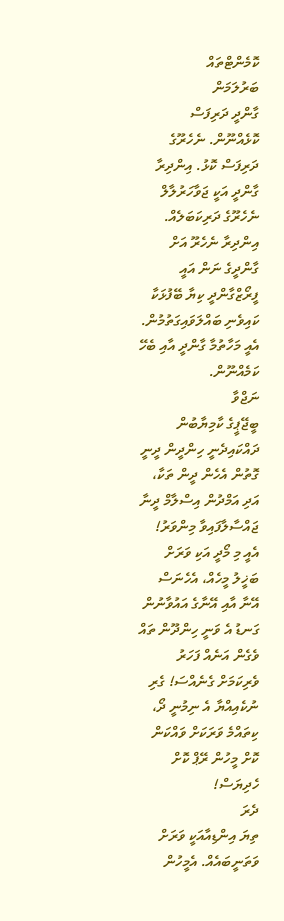ކޮމެންޓްތައް
ބަރުލަމަން
ގާންދީ ދަރިފަސް ކޮޅެއްނޫން. ނެހެރޫގެ ދަރިފަސް ކޮޅު. އިންދިރާ ގާންދީ އަކީ ޖަވާހަރުލާލް ނެހެރޫގެ ދަރިކަބަލެއް. އިންދިރާ ނެހެރޫ އަށް ގާންދީގެ ނަން އައީ ފީރޯޒްގާންދީ ކިޔާ ބޭފުޅަކާ ކައިވެނި ބައްލަވައިގަތުމުން. އެއީ މަހާތުމާ ގާންދީ އާއި ބެހޭ ކަމެއްނޫން.
ނަޖްވާ
ބީޖޭޕީގެ ކާމިޔާބުން ދައްކައިދެނީ ހިންދީން ދީނީ ގޮތުން އެހެން ދީން ތަކާ، އަދި އަމްދުން އިސްލާމް ދީނާ ޖައްސާލާފައިވާ މިންވަރު! އެއީ މި މޯދީ އަކި ވަރަށް ބަޚީލު މީހެއް، އެހެނަސް އޭނާ އާއި އޭނާގެ އައުވާނުން ގަނޑު އެ ވަނީ ހިންދޫން ތައް ވެގެން އަނެއް ފަހަރު ވެރިކަމަށް ގެނެއްސަ! ގެރި ނުކެއިއްޔާ އެ ނިމުނީ ދޯ، ކިތައްމެ ވަރަކަށް ވައްކަން ކޮށް މީހުން ރޭޕް ކޮށް ހެދިޔަސް!
ދެރަ
ތިޔަ އިންޑިއާއަކީ ވަރަށް ވަތަނީބައެއް. އެމީހުން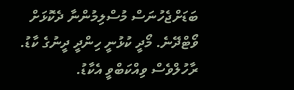ބަޑަށްޖެހުނަސް މުސްލިމުންނާ ދެކޮޅަށް ވޯޓްދޭނެ. މޯދީ ކުޅުނީ ހިންދީ ދީނުގެ ކާޑު. ރާހުލްވެސް ވިއްކަބްވީ އެކާޑު.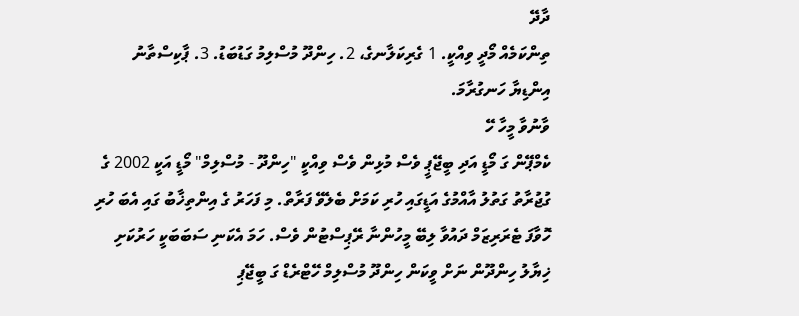ދާދޭ
ތިންކަމެއް މޯދީ ވިއްކީ. 1 ގެރިކަލާނގެ، 2. ހިންދޫ މުސްލިމު ގަޑުބަޑު. 3. ޕާކިސްތާނު އިންޑިޔާ ހަނގުރާމަ.
ވާނުވާ މީހާ ހޭ
ކެމްޕޭން ގަ މޯޑީ އަދި ބީޖޭޕީ ވެސް މުޅިން ވެސް ވިއްކީ "ހިންދޫ - މުސްލިމް" މޯޑީ އަކީ 2002 ގެ ގުޖުރާތު ގަތުލު އާއްމުގެ އަޑީގައި ހުރި ކަމަށް ބެލެވޭ ފަރާތް. މި ފަހަރު ގެ އިންތިޚާބު ގައި އެބަ ހުރި ހޮވާފަ ޓެރަރިޒަމް ދައުވާ ލިބޭ މީހުންނާ ރޭޕިސްޓުން ވެސް. ހަމަ އެކަނި ސަބަބަކީ ހަރުކަށި ޚިޔާލު ހިންދޫން ނަށް ވީކަން ހިންދޫ މުސްލިމް ހޭޓްރެޑް ގަ ބީޖޭޕި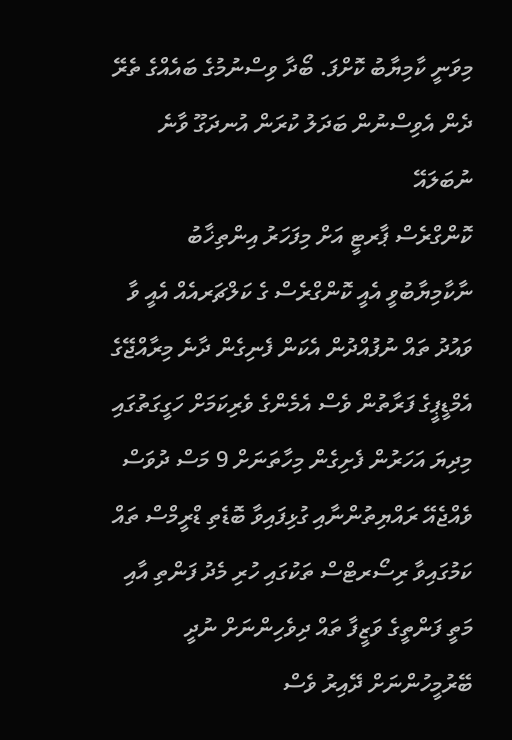މިވަނީ ކާމިޔާބު ކޮށްފަ. ބޯދާ ވިސްނުމުގެ ބައެއްގެ ތެރޭ ދެން އެވިސްނުން ބަދަލު ކުރަން އުނދަގޫ ވާނެ
ނުބަލައޭ
ކޮންގްރެސް ޕާރޓީ އަށް މިފަހަރު އިންތިޚާބު ނާކާމިޔާބުވީ އެއީ ކޮންގްރެސް ގެ ކަލްޗަރއެއް އެއީ ވާ ވައުދު ތައް ނުފުއްދުން އެކަން ފެނިގެން ދާނެ މިރާއްޖޭގެ އެމްޑީޕީގެ ފަރާތުން ވެސް އެމެންގެ ވެރިކަމަށް ހަގީގަތުގައި މިދިޔަ އަހަރުން ފެށިގެން މިހާތަނަށް 9 މަސް ދުވަސް ވެއްޖެއޭ ރައްޔިތުންނާއި ގުޅިފައިވާ ބޮޑެތި ޑްރީމްސް ތައް ކަމުގައިވާ ރިސޯރޓްސް ތަކުގައި ހުރި މެދު ފަންތި އާއި މަތީ ފަންތީގެ ވަޒީފާ ތައް ދިވެހިންނަށް ނުދީ ބޭރުމީހުންނަށް ދޭއިރު ވެސް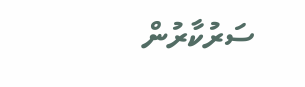ސަރުކާރުން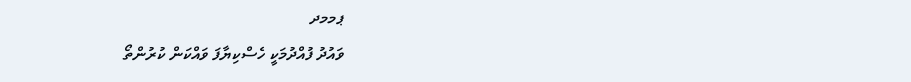ޕމމދ
ވައުދު ފުއްދުމަކީ ހެސްކިޔާފަ ވައްކަން ކުރުންތޯ